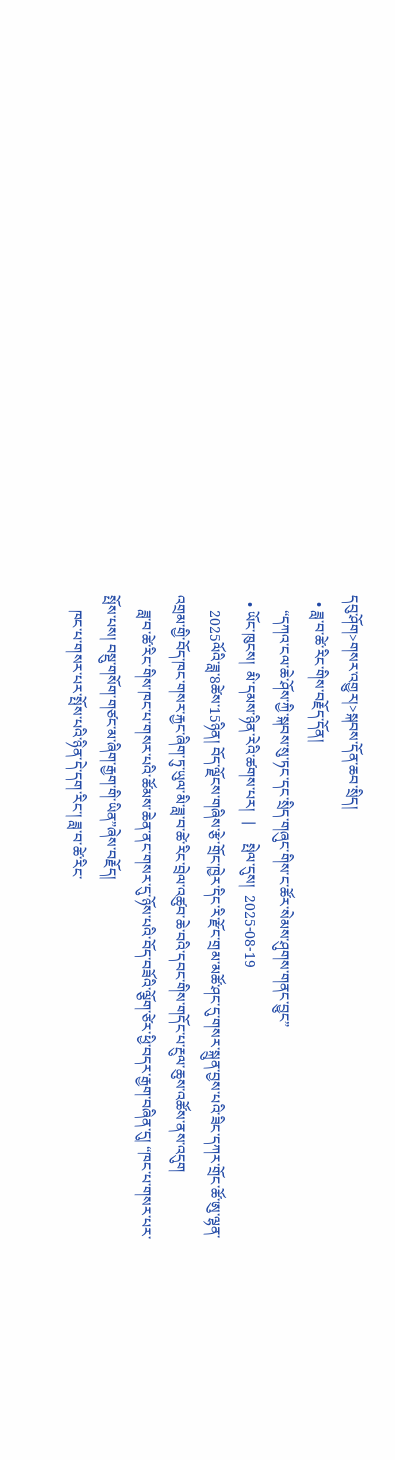དབུ་ཤོག>གསར་འགྱུར།>སྐབས་དོན་ཆབ་སྲིད།
  • ཟླ་བ་ཚེ་རིང་གིས་བརྗོད་དོན།
    “དཀའ་ངལ་ཆེ་ཤོས་ཀྱི་སྐབས་སུ་ཏང་དང་སྲིད་གཞུང་གིས་ང་ཚོར་སེམས་ཤུགས་གནང་བྱུང”
  • ཡོང་ཁུངས།  མི་དམས་ཉིན་རེའི་ཚགས་པར།   |     སྤེལ་དུས།  2025-08-19
    2025ལོའི་ཟླ་8ཚེས་15ཉིན། བོད་ལྗོངས་གཞིས་རྩེ་གྲོང་ཁྱེར་དིང་རི་རྫོང་གྲམ་མཚོ་ཤང་དུ་གསར་སྐྲུན་བྱས་པའི་ཟིང་དཀར་གྲོང་ཚོ་ཨུ་ལྷན་འགྲམ་གྱི་བོད་ཁང་གསར་རྐྱང་ཞིག་ཏུ་ཡུལ་མི་ཟླ་བ་ཚེ་རིང་བྲེལ་འཚུབ་ཆེ་བའི་དབང་གིས་གདོང་པ་རྔུལ་ཆུས་འཚོས་ནས་འདུག
    ཟླ་བ་ཚེ་རིང་གིས་ཁང་པ་གསར་པའི་ཚོམས་ཆེན་ནང་གསར་དུ་ཉོས་པའི་བོད་བཟོའི་ལྕོག་ཙེར་ཕྱི་བདར་རྒྱག་བཞིན་དུ། “ཁང་པ་གསར་པར་སྤོས་པས། བསྡུ་གསོག་གཙང་མ་ཞིག་རྒྱག་གི་ཡིན”ཞེས་བརྗོད།
    ཁང་པ་གསར་པར་སྤོས་པའི་ཉིན་དེ་དག་རིང་། ཟླ་བ་ཚེ་རིང་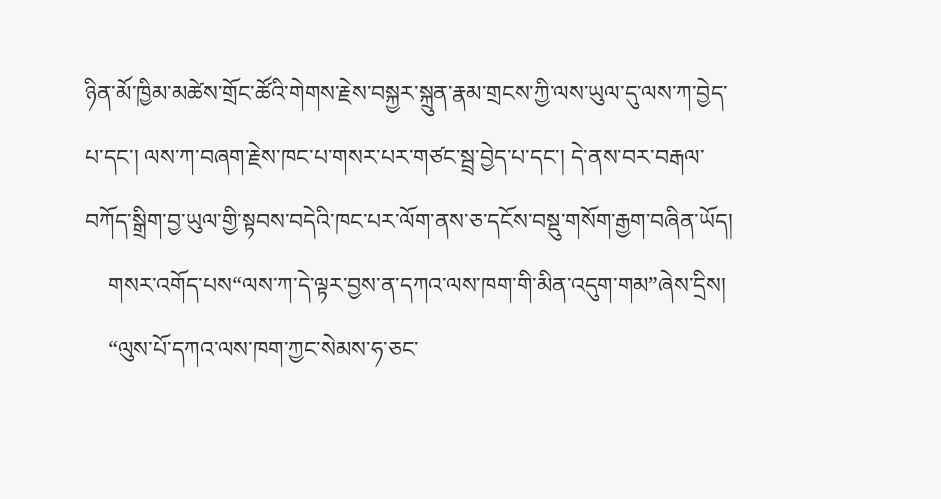ཉིན་མོ་ཁྱིམ་མཚེས་གྲོང་ཚོའི་གེགས་རྗེས་བསྐྱར་སྐྲུན་རྣམ་གྲངས་ཀྱི་ལས་ཡུལ་དུ་ལས་ཀ་བྱེད་པ་དང་། ལས་ཀ་བཞག་རྗེས་ཁང་པ་གསར་པར་གཙང་སྦྲ་བྱེད་པ་དང་། དེ་ནས་བར་བརྒལ་བཀོད་སྒྲིག་བྱ་ཡུལ་གྱི་སྟབས་བདེའི་ཁང་པར་ལོག་ནས་ཅ་དངོས་བསྡུ་གསོག་རྒྱག་བཞིན་ཡོད།
    གསར་འགོད་པས“ལས་ཀ་དེ་ལྟར་བྱས་ན་དཀའ་ལས་ཁག་གི་མིན་འདུག་གམ”ཞེས་དྲིས།
    “ལུས་པོ་དཀའ་ལས་ཁག་ཀྱང་སེམས་ཧ་ཅང་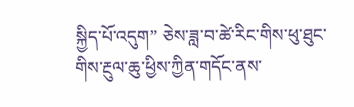སྐྱིད་པོ་འདུག” ཅེས་ཟླ་བ་ཚེ་རིང་གིས་ཕུ་ཐུང་གིས་རྔུལ་ཆུ་ཕྱིས་ཀྱིན་གདོང་ནས་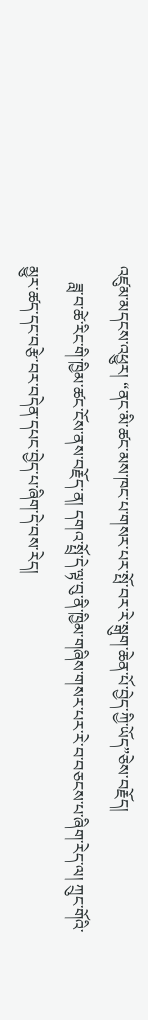འཛུམ་མདངས་འཕྱུར། “ནང་མི་ཚང་མས་ཁང་པ་གསར་པར་སྤོ་བར་རེ་སྒུག་ཆེན་པོ་བྱེད་ཀྱི་ཡོད”ཅེས་བརྗོད།
    ཟླ་བ་ཚེ་རིང་གི་ཁྱིམ་ཚང་ངོས་ནས་བརྗོད་ན། དགའ་སྤྲོ་དེ་ལྟ་བུ་ནི་ཁྱིམ་གཞིས་གསར་པར་རེ་བ་བཅངས་པ་ཞིག་རེད་ལ། ཀྲུང་གོའི་མྱུར་ཚད་དང་བརྩེ་བར་བདེན་དཔང་བྱེད་པ་ཞིག་དེ་བས་རེད།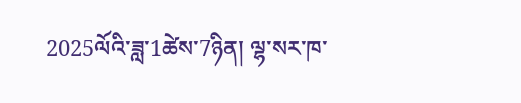2025ལོའི་ཟླ་1ཚེས་7ཉིན། ལྷ་སར་ཁ་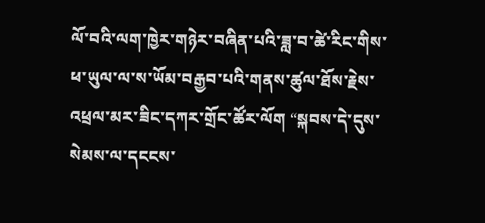ལོ་བའི་ལག་ཁྱེར་གཉེར་བཞིན་པའི་ཟླ་བ་ཚེ་རིང་གིས་ཕ་ཡུལ་ལ་ས་ཡོམ་བརྒྱབ་པའི་གནས་ཚུལ་ཐོས་རྗེས་འཕྲལ་མར་ཟིང་དཀར་གྲོང་ཚོར་ལོག “སྐབས་དེ་དུས་སེམས་ལ་དངངས་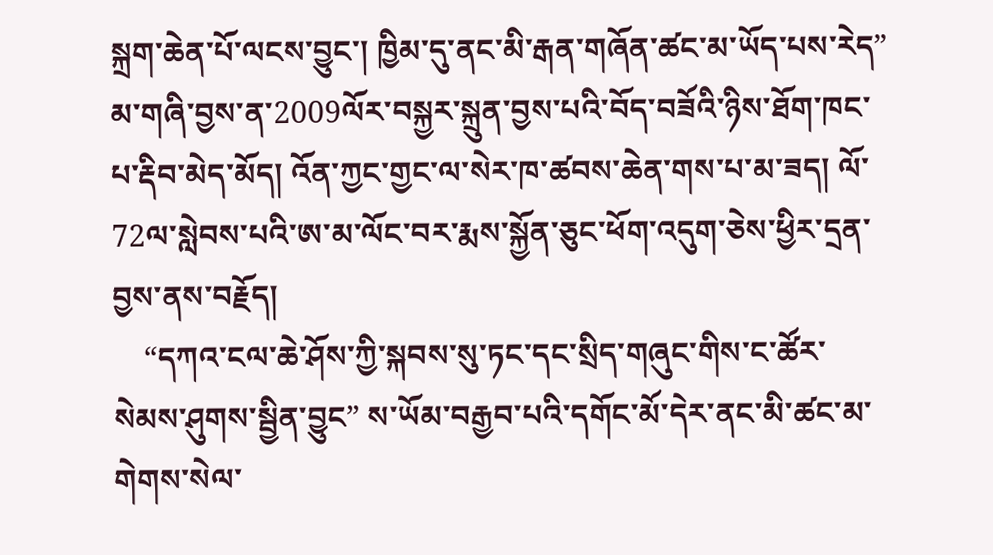སྐྲག་ཆེན་པོ་ལངས་བྱུང་། ཁྱིམ་དུ་ནང་མི་རྒན་གཞོན་ཚང་མ་ཡོད་པས་རེད” མ་གཞི་བྱས་ན་2009ལོར་བསྐྱར་སྐྲུན་བྱས་པའི་བོད་བཟོའི་ཉིས་ཐོག་ཁང་པ་རྡིབ་མེད་མོད། འོན་ཀྱང་གྱང་ལ་སེར་ཁ་ཚབས་ཆེན་གས་པ་མ་ཟད། ལོ་72ལ་སླེབས་པའི་ཨ་མ་ལོང་བར་རྨས་སྐྱོན་ཅུང་ཕོག་འདུག་ཅེས་ཕྱིར་དྲན་བྱས་ནས་བརྗོད།
    “དཀའ་ངལ་ཆེ་ཤོས་ཀྱི་སྐབས་སུ་ཏང་དང་སྲིད་གཞུང་གིས་ང་ཚོར་སེམས་ཤུགས་སྦྱིན་བྱུང” ས་ཡོམ་བརྒྱབ་པའི་དགོང་མོ་དེར་ནང་མི་ཚང་མ་གེགས་སེལ་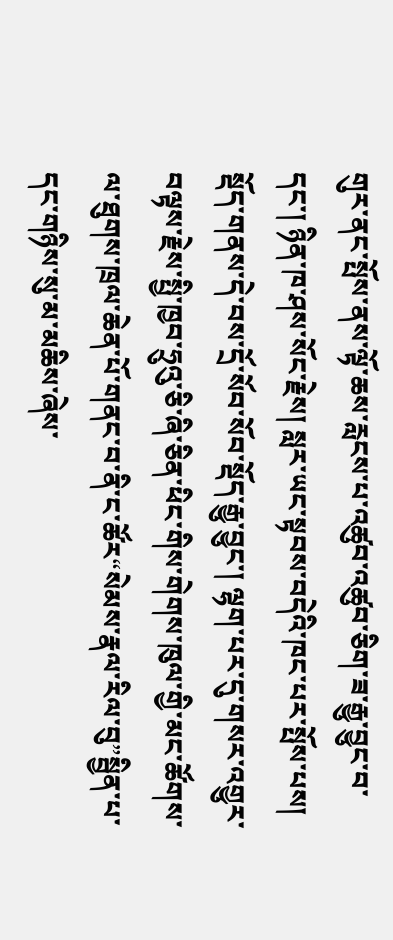གུར་ནང་སྤོས་ནས་ལྟོ་ཆས་རླངས་པ་འཚུབ་འཚུབ་ཅིག་ཟ་རྒྱུ་བྱུང་བ་དང་། ཉིན་ཁ་ཤས་སོང་རྗེས། སླར་ཡང་སྟབས་བདེའི་ཁང་པར་སྤོས་པས། སྡོད་གནས་དེ་བས་དྲོ་སོབ་སོབ་སྡོད་རྒྱུ་བྱུང་། ལྷག་པར་དུ་གསར་འགྱུར་བལྟས་རྗེས་སྤྱི་ཁྱབ་ཧྲུའུ་ཅི་ཞི་ཅིན་ཕིང་གིས་གེགས་ཁུལ་གྱི་མང་ཚོགས་ལ་ཐུགས་ཁྲལ་ཆེན་པོ་གནང་བ་ནི་ང་ཚོར“སེམས་རྣལ་རིལ་བུ”སྦྱིན་པ་དང་གཉིས་སུ་མ་མཆིས་ཞེས་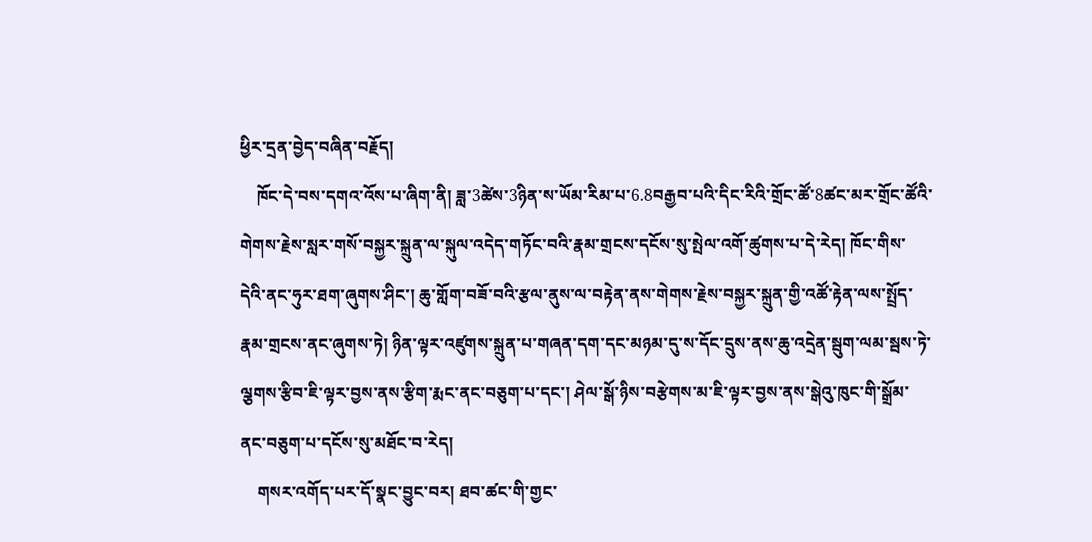ཕྱིར་དྲན་བྱེད་བཞིན་བརྗོད།
    ཁོང་དེ་བས་དགའ་འོས་པ་ཞིག་ནི། ཟླ་3ཚེས་3ཉིན་ས་ཡོམ་རིམ་པ་6.8བརྒྱབ་པའི་དིང་རིའི་གྲོང་ཚོ་8ཚང་མར་གྲོང་ཚོའི་གེགས་རྗེས་སླར་གསོ་བསྐྱར་སྐྲུན་ལ་སྐུལ་འདེད་གཏོང་བའི་རྣམ་གྲངས་དངོས་སུ་སྤེལ་འགོ་ཚུགས་པ་དེ་རེད། ཁོང་གིས་དེའི་ནང་ཧུར་ཐག་ཞུགས་ཤིང་། ཆུ་གློག་བཟོ་བའི་རྩལ་ནུས་ལ་བརྟེན་ནས་གེགས་རྗེས་བསྐྱར་སྐྲུན་གྱི་འཚོ་རྟེན་ལས་སྤྲོད་རྣམ་གྲངས་ནང་ཞུགས་ཏེ། ཉིན་ལྟར་འཛུགས་སྐྲུན་པ་གཞན་དག་དང་མཉམ་དུ་ས་དོང་དྲུས་ནས་ཆུ་འདྲེན་སྦུག་ལམ་སྦས་ཏེ་ལྕགས་རྩིབ་ཇི་ལྟར་བྱས་ནས་རྩིག་རྨང་ནང་བཅུག་པ་དང་། ཤེལ་སྒོ་ཉིས་བརྩེགས་མ་ཇི་ལྟར་བྱས་ནས་སྒེའུ་ཁུང་གི་སྒྲོམ་ནང་བཅུག་པ་དངོས་སུ་མཐོང་བ་རེད།
    གསར་འགོད་པར་དོ་སྣང་བྱུང་བར། ཐབ་ཚང་གི་གྱང་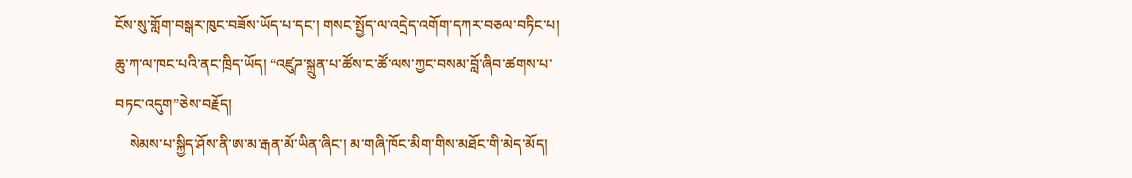ངོས་སུ་གློག་བསྒར་ཁུང་བཟོས་ཡོད་པ་དང་། གསང་སྤྱོད་ལ་འདྲེད་འགོག་དཀར་བཅལ་བཏིང་པ། ཆུ་ཀ་ལ་ཁང་པའི་ནང་ཁྲིད་ཡོད། “འཛུཌ་སྐྲུན་པ་ཚོས་ང་ཚོ་ལས་ཀྱང་བསམ་བློ་ཞིབ་ཚགས་པ་བཏང་འདུག”ཅེས་བརྗོད།
    སེམས་པ་སྐྱིད་ཤོས་ནི་ཨ་མ་རྒན་མོ་ཡིན་ཞིང་། མ་གཞི་ཁོང་མིག་གིས་མཐོང་གི་མེད་མོད།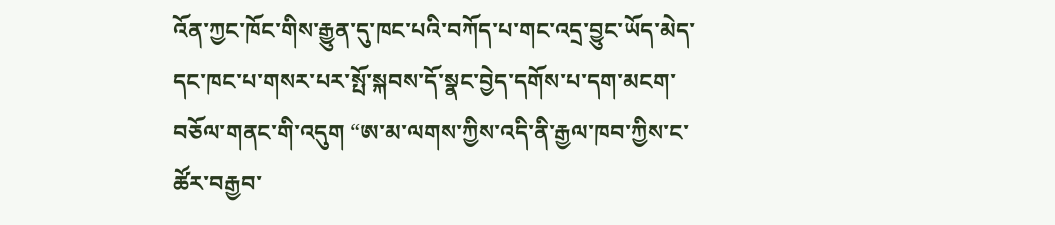འོན་ཀྱང་ཁོང་གིས་རྒྱུན་དུ་ཁང་པའི་བཀོད་པ་གང་འདྲ་བྱུང་ཡོད་མེད་དང་ཁང་པ་གསར་པར་སྤོ་སྐབས་དོ་སྣང་བྱེད་དགོས་པ་དག་མངག་བཅོལ་གནང་གི་འདུག “ཨ་མ་ལགས་ཀྱིས་འདི་ནི་རྒྱལ་ཁབ་ཀྱིས་ང་ཚོར་བརྒྱབ་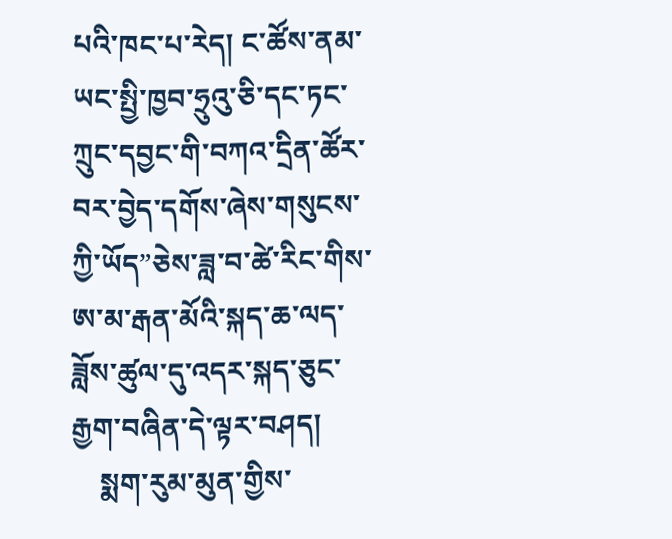པའི་ཁང་པ་རེད། ང་ཚོས་ནམ་ཡང་སྤྱི་ཁྱབ་ཧྲུའུ་ཅི་དང་ཏང་ཀྲུང་དབྱང་གི་བཀའ་དྲིན་ཚོར་བར་བྱེད་དགོས་ཞེས་གསུངས་ཀྱི་ཡོད”ཅེས་ཟླ་བ་ཚེ་རིང་གིས་ཨ་མ་རྒན་མོའི་སྐད་ཆ་ལད་ཟློས་ཚུལ་དུ་འདར་སྐད་ཅུང་རྒྱག་བཞིན་དེ་ལྟར་བཤད།
    སྨག་རུམ་མུན་གྱིས་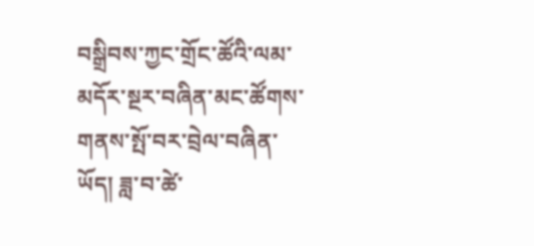བསྒྲིབས་ཀྱང་གྲོང་ཚོའི་ལམ་མདོར་སྔར་བཞིན་མང་ཚོགས་གནས་སྤོ་བར་བྲེལ་བཞིན་ཡོད། ཟླ་བ་ཚེ་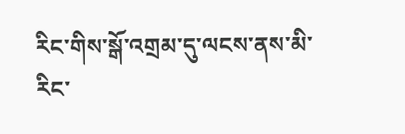རིང་གིས་སྒོ་འགྲམ་དུ་ལངས་ནས་མི་རིང་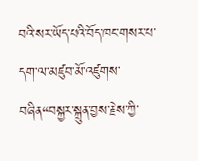བའི་སར་ཡོད་པའི་བོད་ཁང་གསར་པ་དག་ལ་མཛུབ་མོ་འཛུགས་བཞིན“བསྐྱར་སྐྲུན་བྱས་རྗེས་ཀྱི་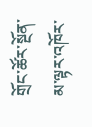གྲོང་ཚོར་སྔོན་མ་ལྟར་འཁོར་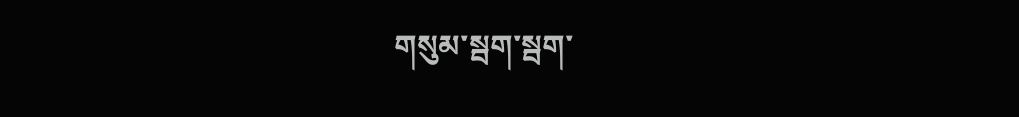གསུམ་སྦག་སྦག་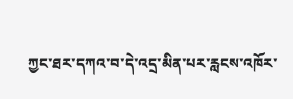ཀྱང་ཐར་དཀའ་བ་དེ་འདྲ་མིན་པར་རླངས་འཁོར་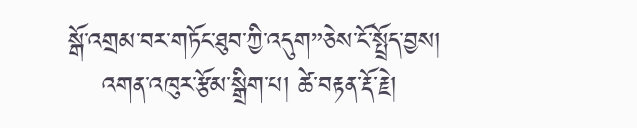སྒོ་འགྲམ་བར་གཏོང་ཐུབ་ཀྱི་འདུག”ཅེས་ངོ་སྤྲོད་བྱས།
    འགན་འཁུར་རྩོམ་སྒྲིག་པ། ཚེ་བརྟན་རྡོ་རྗེ།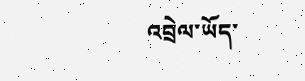འབྲེལ་ཡོད་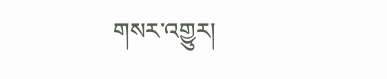གསར་འགྱུར།